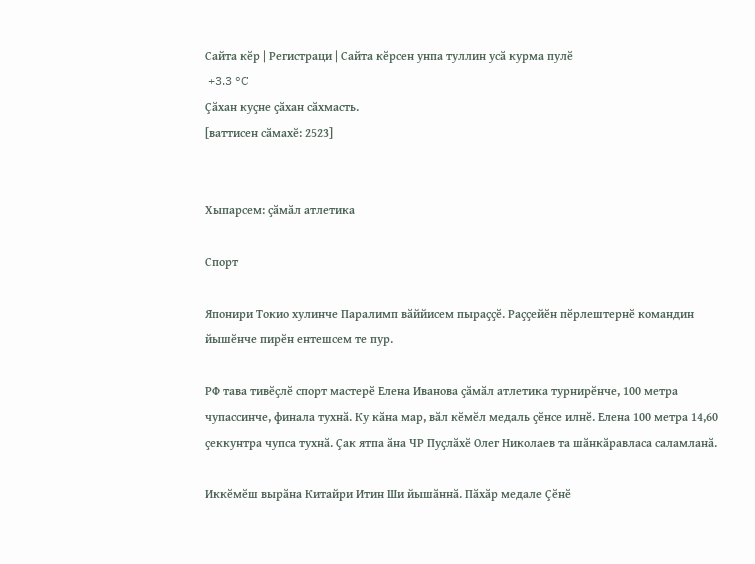Сайта кӗр | Регистраци | Сайта кӗрсен унпа туллин усӑ курма пулӗ
 +3.3 °C
Ҫӑхан куҫне ҫӑхан сӑхмасть.
[ваттисен сӑмахӗ: 2523]


Хыпарсем: ҫӑмӑл атлетика

Спорт

Японири Токио хулинче Паралимп вӑййисем пыраҫҫӗ. Раҫҫейӗн пӗрлештернӗ командин йышӗнче пирӗн ентешсем те пур.

РФ тава тивӗҫлӗ спорт мастерӗ Елена Иванова ҫӑмӑл атлетика турнирӗнче, 100 метра чупассинче, финала тухнӑ. Ку кӑна мар, вӑл кӗмӗл медаль ҫӗнсе илнӗ. Елена 100 метра 14,60 ҫеккунтра чупса тухнӑ. Ҫак ятпа ӑна ЧР Пуҫлӑхӗ Олег Николаев та шӑнкӑравласа саламланӑ.

Иккӗмӗш вырӑна Китайри Итин Ши йышӑннӑ. Пӑхӑр медале Ҫӗнӗ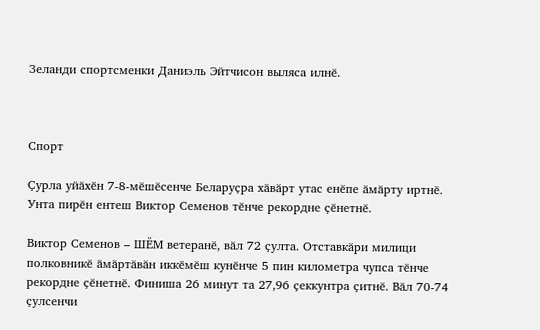Зеланди спортсменки Даниэль Эйтчисон выляса илнӗ.



Спорт

Ҫурла уйӑхӗн 7-8-мӗшӗсенче Беларуҫра хӑвӑрт утас енӗпе ӑмӑрту иртнӗ. Унта пирӗн ентеш Виктор Семенов тӗнче рекордне ҫӗнетнӗ.

Виктор Семенов – ШӖМ ветеранӗ, вӑл 72 ҫулта. Отставкӑри милици полковникӗ ӑмӑртӑвӑн иккӗмӗш кунӗнче 5 пин километра чупса тӗнче рекордне ҫӗнетнӗ. Финиша 26 минут та 27,96 ҫеккунтра ҫитнӗ. Вӑл 70-74 ҫулсенчи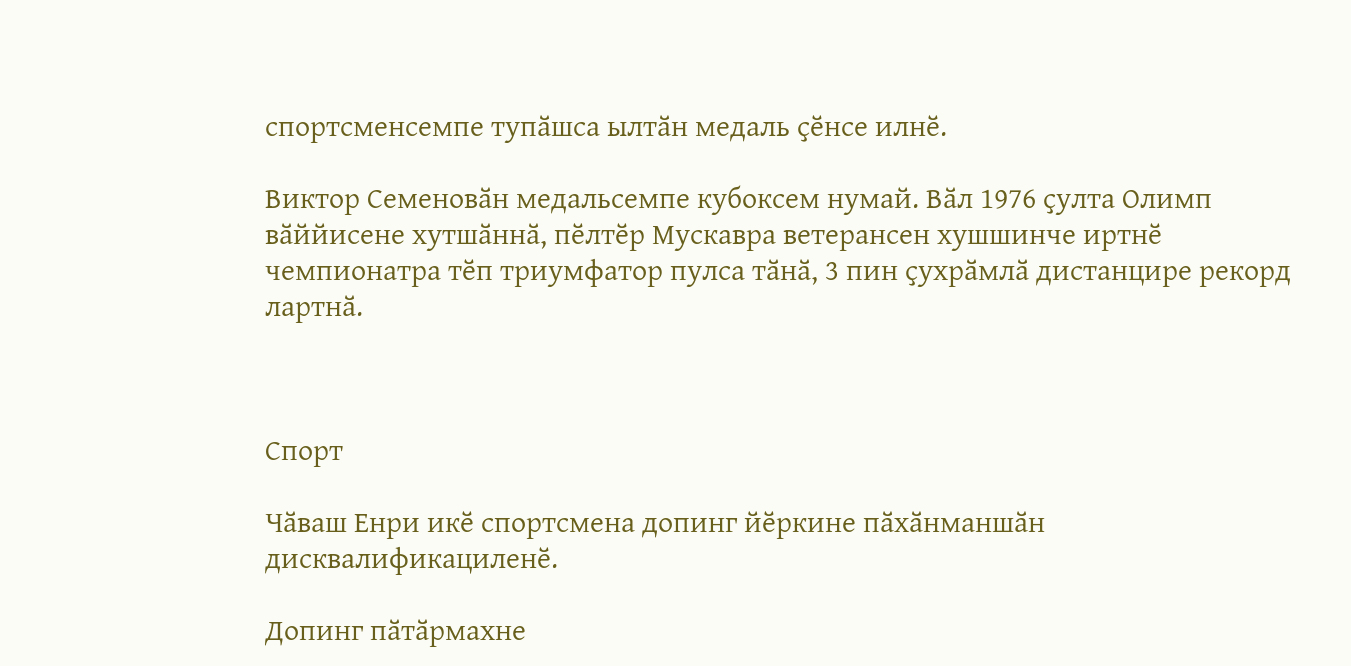спортсменсемпе тупӑшса ылтӑн медаль ҫӗнсе илнӗ.

Виктор Семеновӑн медальсемпе кубоксем нумай. Вӑл 1976 ҫулта Олимп вӑййисене хутшӑннӑ, пӗлтӗр Мускавра ветерансен хушшинче иртнӗ чемпионатра тӗп триумфатор пулса тӑнӑ, 3 пин ҫухрӑмлӑ дистанцире рекорд лартнӑ.



Спорт

Чӑваш Енри икӗ спортсмена допинг йӗркине пӑхӑнманшӑн дисквалификациленӗ.

Допинг пӑтӑрмахне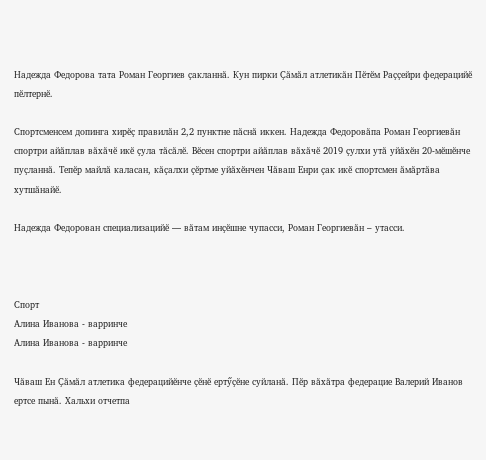Надежда Федорова тата Роман Георгиев ҫакланнӑ. Кун пирки Ҫӑмӑл атлетикӑн Пӗтӗм Раҫҫейри федерацийӗ пӗлтернӗ.

Спортсменсем допинга хирӗҫ правилӑн 2,2 пунктне пӑснӑ иккен. Надежда Федоровӑпа Роман Георгиевӑн спортри айӑплав вӑхӑчӗ икӗ ҫула тӑсӑлӗ. Вӗсен спортри айӑплав вӑхӑчӗ 2019 ҫулхи утӑ уйӑхӗн 20-мӗшӗнче пуҫланнӑ. Тепӗр майлӑ каласан, кӑҫалхи ҫӗртме уйӑхӗнчен Чӑваш Енри ҫак икӗ спортсмен ӑмӑртӑва хутшӑнайӗ.

Надежда Федорован специализацийӗ — вӑтам инҫӗшне чупасси, Роман Георгиевӑн – утасси.



Спорт
Алина Иванова - варринче
Алина Иванова - варринче

Чӑваш Ен Ҫӑмӑл атлетика федерацийӗнче ҫӗнӗ ертӳҫӗне суйланӑ. Пӗр вӑхӑтра федерацие Валерий Иванов ертсе пынӑ. Хальхи отчетпа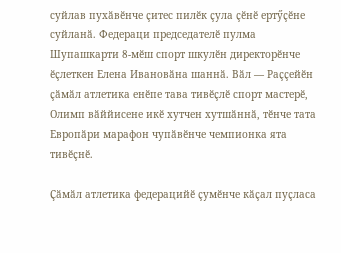суйлав пухӑвӗнче ҫитес пилӗк ҫула ҫӗнӗ ертӳҫӗне суйланӑ. Федераци председателӗ пулма Шупашкарти 8-мӗш спорт шкулӗн директорӗнче ӗҫлеткен Елена Ивановӑна шаннӑ. Вӑл — Раҫҫейӗн ҫӑмӑл атлетика енӗпе тава тивӗҫлӗ спорт мастерӗ, Олимп вӑййисене икӗ хутчен хутшӑннӑ, тӗнче тата Европӑри марафон чупӑвӗнче чемпионка ята тивӗҫнӗ.

Ҫӑмӑл атлетика федерацийӗ ҫумӗнче кӑҫал пуҫласа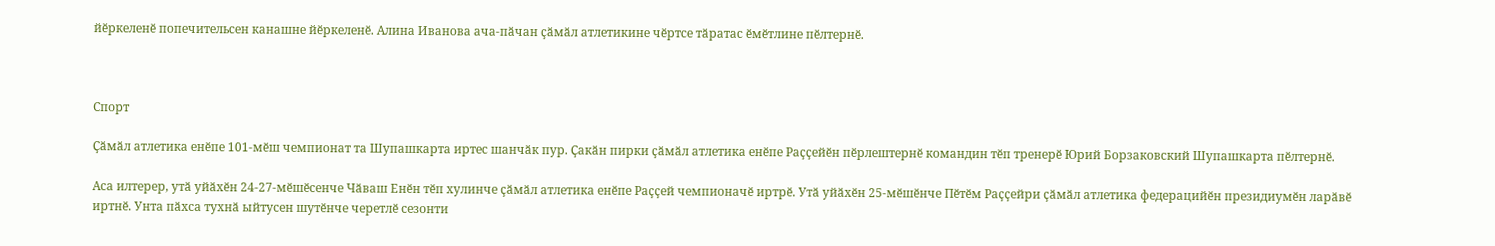йӗркеленӗ попечительсен канашне йӗркеленӗ. Алина Иванова ача-пӑчан ҫӑмӑл атлетикине чӗртсе тӑратас ӗмӗтлине пӗлтернӗ.



Спорт

Ҫӑмӑл атлетика енӗпе 101-мӗш чемпионат та Шупашкарта иртес шанчӑк пур. Ҫакӑн пирки ҫӑмӑл атлетика енӗпе Раҫҫейӗн пӗрлештернӗ командин тӗп тренерӗ Юрий Борзаковский Шупашкарта пӗлтернӗ.

Аса илтерер, утӑ уйӑхӗн 24-27-мӗшӗсенче Чӑваш Енӗн тӗп хулинче ҫӑмӑл атлетика енӗпе Раҫҫей чемпионачӗ иртрӗ. Утӑ уйӑхӗн 25-мӗшӗнче Пӗтӗм Раҫҫейри ҫӑмӑл атлетика федерацийӗн президиумӗн ларӑвӗ иртнӗ. Унта пӑхса тухнӑ ыйтусен шутӗнче черетлӗ сезонти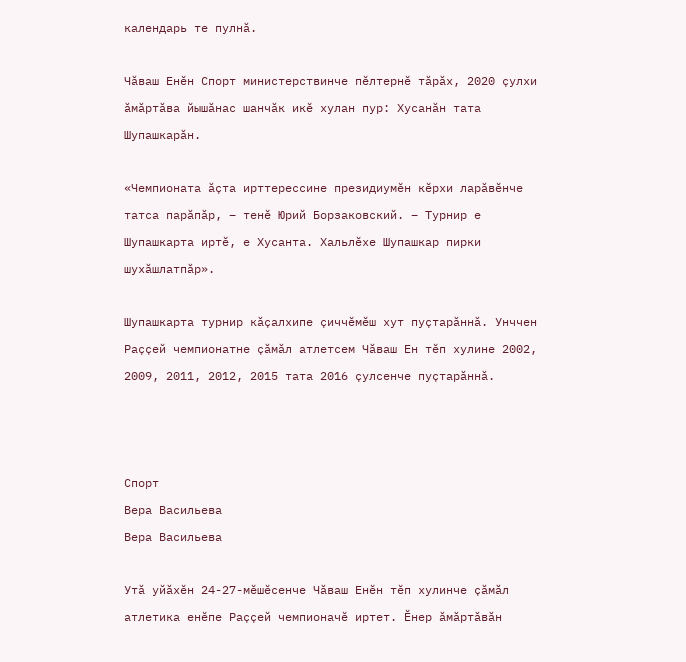календарь те пулнӑ.

Чӑваш Енӗн Спорт министерствинче пӗлтернӗ тӑрӑх, 2020 ҫулхи ӑмӑртӑва йышӑнас шанчӑк икӗ хулан пур: Хусанӑн тата Шупашкарӑн.

«Чемпионата ӑҫта ирттерессине президиумӗн кӗрхи ларӑвӗнче татса парӑпӑр, – тенӗ Юрий Борзаковский. – Турнир е Шупашкарта иртӗ, е Хусанта. Хальлӗхе Шупашкар пирки шухӑшлатпӑр».

Шупашкарта турнир кӑҫалхипе ҫиччӗмӗш хут пуҫтарӑннӑ. Унччен Раҫҫей чемпионатне ҫӑмӑл атлетсем Чӑваш Ен тӗп хулине 2002, 2009, 2011, 2012, 2015 тата 2016 ҫулсенче пуҫтарӑннӑ.



Спорт
Вера Васильева
Вера Васильева

Утӑ уйӑхӗн 24-27-мӗшӗсенче Чӑваш Енӗн тӗп хулинче ҫӑмӑл атлетика енӗпе Раҫҫей чемпионачӗ иртет. Ӗнер ӑмӑртӑвӑн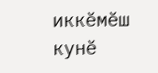иккӗмӗш кунӗ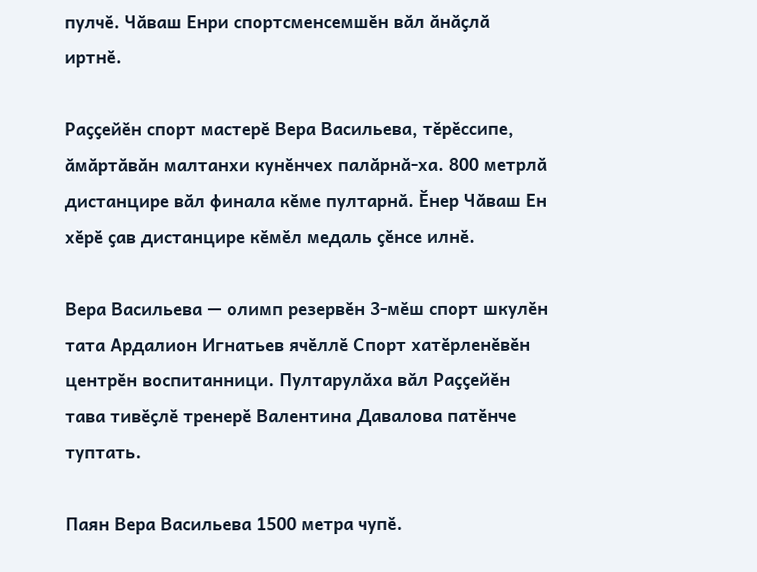пулчӗ. Чӑваш Енри спортсменсемшӗн вӑл ӑнӑҫлӑ иртнӗ.

Раҫҫейӗн спорт мастерӗ Вера Васильева, тӗрӗссипе, ӑмӑртӑвӑн малтанхи кунӗнчех палӑрнӑ-ха. 800 метрлӑ дистанцире вӑл финала кӗме пултарнӑ. Ӗнер Чӑваш Ен хӗрӗ ҫав дистанцире кӗмӗл медаль ҫӗнсе илнӗ.

Вера Васильева — олимп резервӗн 3-мӗш спорт шкулӗн тата Ардалион Игнатьев ячӗллӗ Спорт хатӗрленӗвӗн центрӗн воспитанници. Пултарулӑха вӑл Раҫҫейӗн тава тивӗҫлӗ тренерӗ Валентина Давалова патӗнче туптать.

Паян Вера Васильева 1500 метра чупӗ.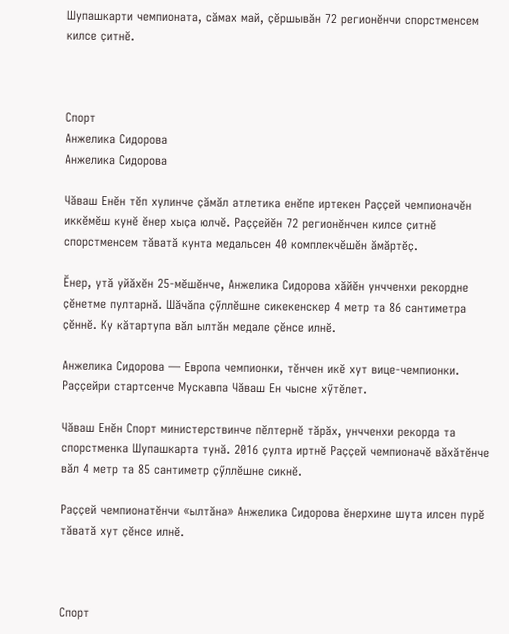Шупашкарти чемпионата, сӑмах май, ҫӗршывӑн 72 регионӗнчи спорстменсем килсе ҫитнӗ.



Спорт
Анжелика Сидорова
Анжелика Сидорова

Чӑваш Енӗн тӗп хулинче ҫӑмӑл атлетика енӗпе иртекен Раҫҫей чемпионачӗн иккӗмӗш кунӗ ӗнер хыҫа юлчӗ. Раҫҫейӗн 72 регионӗнчен килсе ҫитнӗ спорстменсем тӑватӑ кунта медальсен 40 комплекчӗшӗн ӑмӑртӗҫ.

Ӗнер, утӑ уйӑхӗн 25-мӗшӗнче, Анжелика Сидорова хӑйӗн унчченхи рекордне ҫӗнетме пултарнӑ. Шӑчӑпа ҫӳллӗшне сикекенскер 4 метр та 86 сантиметра ҫӗннӗ. Ку кӑтартупа вӑл ылтӑн медале ҫӗнсе илнӗ.

Анжелика Сидорова — Европа чемпионки, тӗнчен икӗ хут вице-чемпионки. Раҫҫейри стартсенче Мускавпа Чӑваш Ен чысне хӳтӗлет.

Чӑваш Енӗн Спорт министерствинче пӗлтернӗ тӑрӑх, унчченхи рекорда та спорстменка Шупашкарта тунӑ. 2016 ҫулта иртнӗ Раҫҫей чемпионачӗ вӑхӑтӗнче вӑл 4 метр та 85 сантиметр ҫӳллӗшне сикнӗ.

Раҫҫей чемпионатӗнчи «ылтӑна» Анжелика Сидорова ӗнерхине шута илсен пурӗ тӑватӑ хут ҫӗнсе илнӗ.



Спорт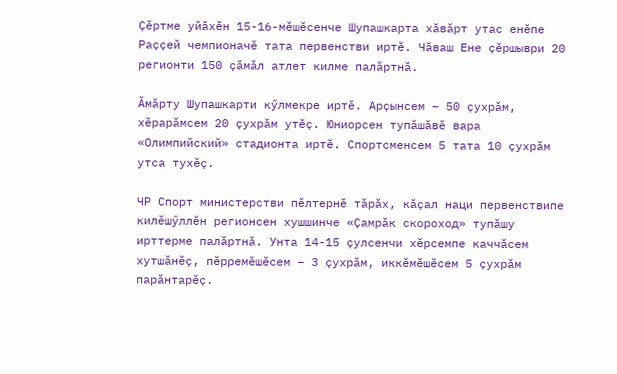Ҫӗртме уйӑхӗн 15-16-мӗшӗсенче Шупашкарта хӑвӑрт утас енӗпе Раҫҫей чемпионачӗ тата первенстви иртӗ. Чӑваш Ене ҫӗршыври 20 регионти 150 ҫӑмӑл атлет килме палӑртнӑ.

Ӑмӑрту Шупашкарти кӳлмекре иртӗ. Арҫынсем – 50 ҫухрӑм, хӗрарӑмсем 20 ҫухрӑм утӗҫ. Юниорсен тупӑшӑвӗ вара «Олимпийский» стадионта иртӗ. Спортсменсем 5 тата 10 ҫухрӑм утса тухӗҫ.

ЧР Спорт министерстви пӗлтернӗ тӑрӑх, кӑҫал наци первенствипе килӗшӳллӗн регионсен хушшинче «Ҫамрӑк скороход» тупӑшу ирттерме палӑртнӑ. Унта 14-15 ҫулсенчи хӗрсемпе каччӑсем хутшӑнӗҫ, пӗрремӗшӗсем – 3 ҫухрӑм, иккӗмӗшӗсем 5 ҫухрӑм парӑнтарӗҫ.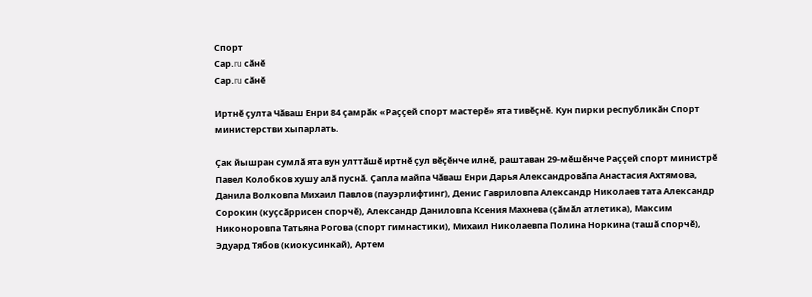Спорт
Сар.ru сӑнӗ
Сар.ru сӑнӗ

Иртнӗ ҫулта Чӑваш Енри 84 ҫамрӑк «Раҫҫей спорт мастерӗ» ята тивӗҫнӗ. Кун пирки республикӑн Спорт министерстви хыпарлать.

Ҫак йышран сумлӑ ята вун улттӑшӗ иртнӗ ҫул вӗҫӗнче илнӗ, раштаван 29-мӗшӗнче Раҫҫей спорт министрӗ Павел Колобков хушу алӑ пуснӑ. Ҫапла майпа Чӑваш Енри Дарья Александровӑпа Анастасия Ахтямова, Данила Волковпа Михаил Павлов (пауэрлифтинг), Денис Гавриловпа Александр Николаев тата Александр Сорокин (куҫсӑррисен спорчӗ), Александр Даниловпа Ксения Махнева (ҫӑмӑл атлетика), Максим Никоноровпа Татьяна Рогова (спорт гимнастики), Михаил Николаевпа Полина Норкина (ташӑ спорчӗ), Эдуард Тябов (киокусинкай), Артем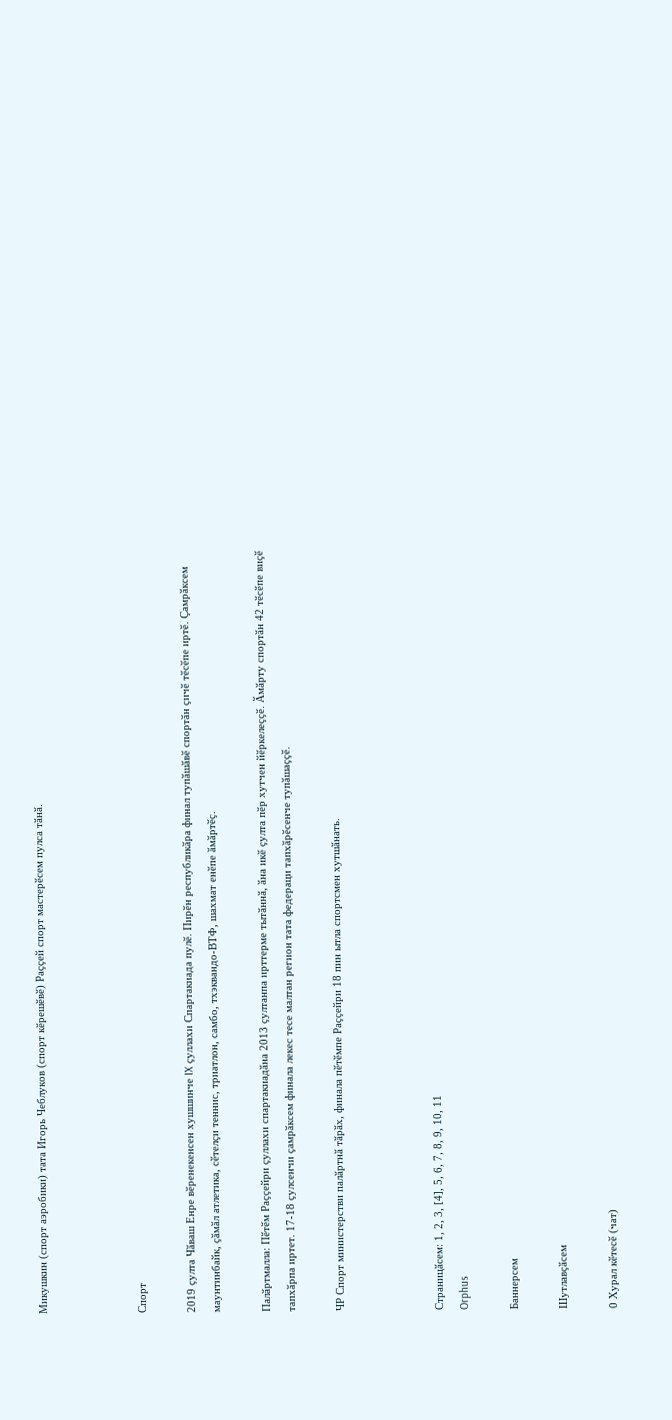Микушкин (спорт аэробики) тата Игорь Чеблуков (спорт кӗрешӗвӗ) Раҫҫей спорт мастерӗсем пулса тӑнӑ.



Спорт

2019 ҫулта Чӑваш Енре вӗренекенсен хушшинче IX ҫуллахи Спартакиада пулӗ. Пирӗн республикӑра финал тупӑшӑвӗ спортӑн ҫичӗ тӗсӗпе иртӗ. Ҫамрӑксем маунтинбайк, ҫӑмӑл атлетика, сӗтелҫи теннис, триатлон, самбо, тхэквандо-ВТФ, шахмат енӗпе ӑмӑртӗҫ.

Палӑртмалла: Пӗтӗм Раҫҫейри ҫуллахи спартакиадӑна 2013 ҫултанпа ирттерме тытӑннӑ, ӑна икӗ ҫулта пӗр хутчен йӗркелеҫҫӗ. Ӑмӑрту спортӑн 42 тӗсӗпе виҫӗ тапхӑрпа иртет. 17-18 ҫулсенчи ҫамрӑксем финала лекес тесе малтан регион тата федераци тапхӑрӗсенче тупӑшаҫҫӗ.

ЧР Спорт министерстви палӑртнӑ тӑрӑх, финала пӗтӗмпе Раҫҫейри 18 пин ытла спортсмен хутшӑнать.



Страницӑсем: 1, 2, 3, [4], 5, 6, 7, 8, 9, 10, 11
Orphus

Баннерсем

Шутлавҫӑсем

0 Хурал кӗтесӗ (чат)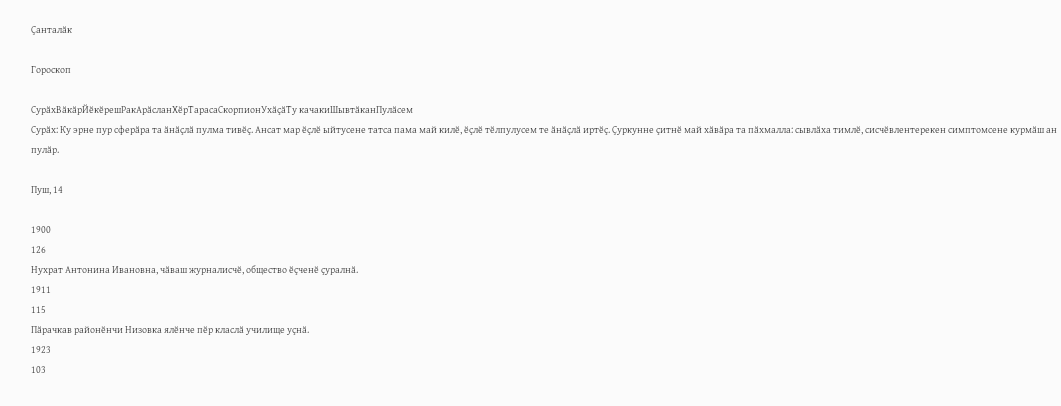Ҫанталӑк

Гороскоп

СурӑхВӑкӑрЙӗкӗрешРакАрӑсланХӗрТарасаСкорпионУхӑҫӑТу качакиШывтӑканПулӑсем
Сурӑх: Ку эрне пур сферӑра та ӑнӑҫлӑ пулма тивӗҫ. Ансат мар ӗҫлӗ ыйтусене татса пама май килӗ, ӗҫлӗ тӗлпулусем те ӑнӑҫлӑ иртӗҫ. Ҫуркунне ҫитнӗ май хӑвӑра та пӑхмалла: сывлӑха тимлӗ, сисчӗвлентерекен симптомсене курмӑш ан пулӑр.

Пуш, 14

1900
126
Нухрат Антонина Ивановна, чӑваш журналисчӗ, общество ӗҫченӗ ҫуралнӑ.
1911
115
Пӑрачкав районӗнчи Низовка ялӗнче пӗр класлӑ училище уҫнӑ.
1923
103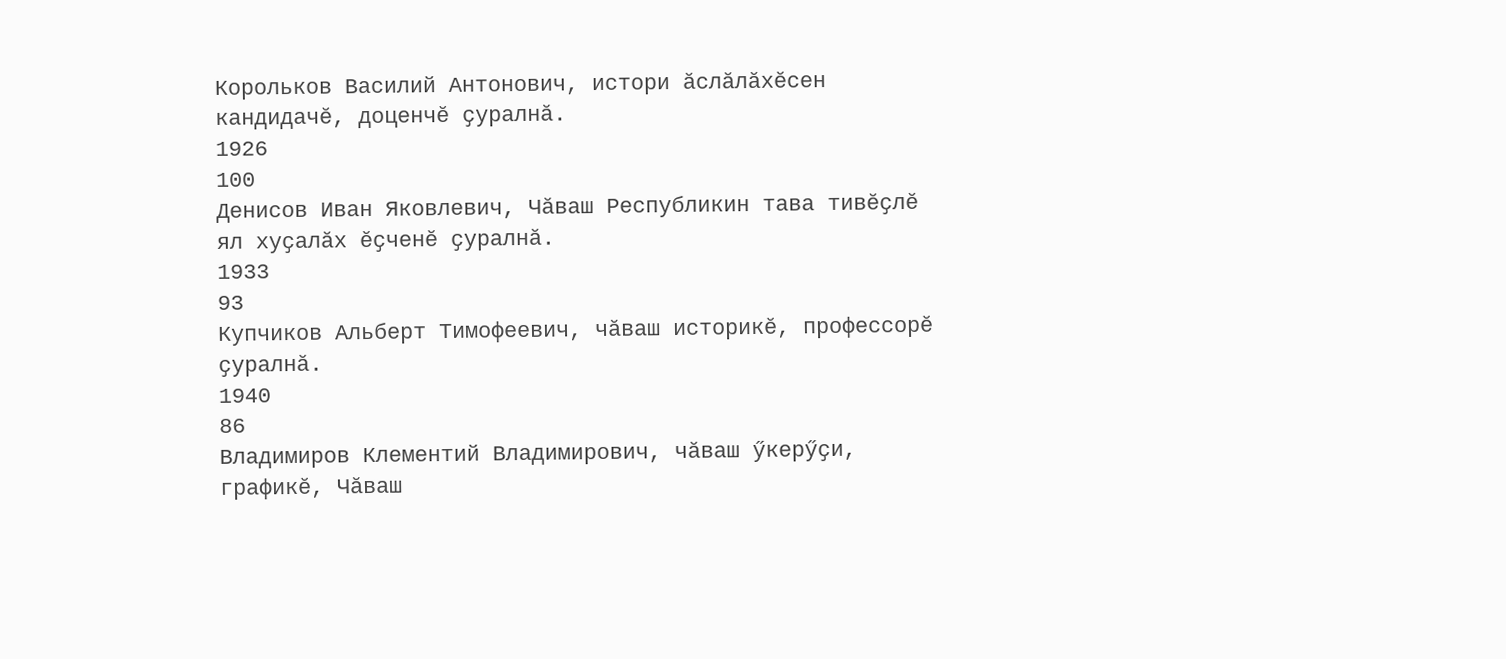Корольков Василий Антонович, истори ӑслӑлӑхӗсен кандидачӗ, доценчӗ ҫуралнӑ.
1926
100
Денисов Иван Яковлевич, Чӑваш Республикин тава тивӗҫлӗ ял хуҫалӑх ӗҫченӗ ҫуралнӑ.
1933
93
Купчиков Альберт Тимофеевич, чӑваш историкӗ, профессорӗ ҫуралнӑ.
1940
86
Владимиров Клементий Владимирович, чӑваш ӳкерӳҫи, графикӗ, Чӑваш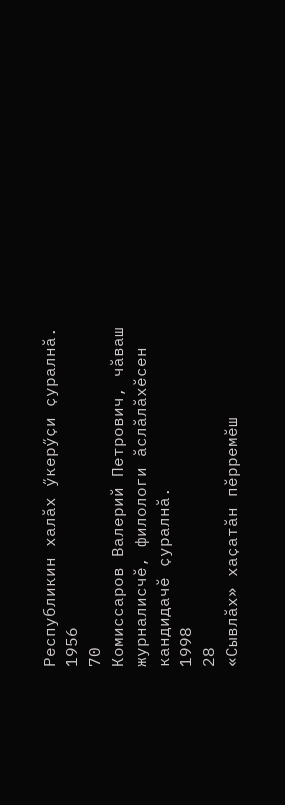Республикин халӑх ӳкерӳҫи ҫуралнӑ.
1956
70
Комиссаров Валерий Петрович, чӑваш журналисчӗ, филологи ӑслӑлӑхӗсен кандидачӗ ҫуралнӑ.
1998
28
«Сывлӑх» хаҫатӑн пӗрремӗш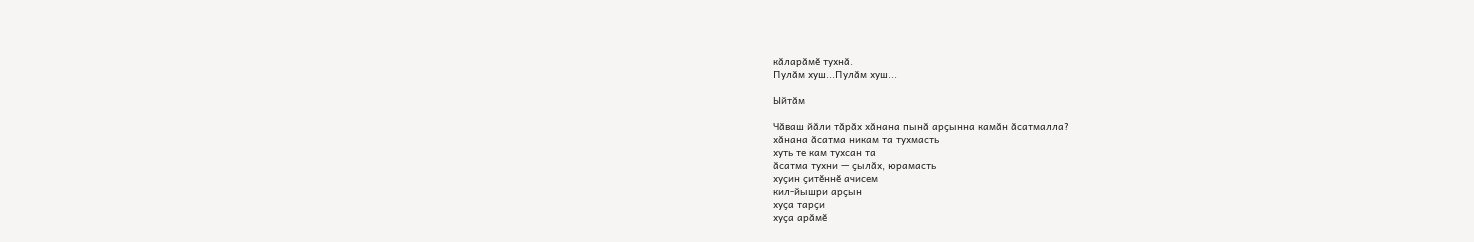кӑларӑмӗ тухнӑ.
Пулӑм хуш...Пулӑм хуш...

Ыйтӑм

Чӑваш йӑли тӑрӑх хӑнана пынӑ арҫынна камӑн ӑсатмалла?
хӑнана ӑсатма никам та тухмасть
хуть те кам тухсан та
ӑсатма тухни — ҫылӑх, юрамасть
хуҫин ҫитӗннӗ ачисем
кил-йышри арҫын
хуҫа тарҫи
хуҫа арӑмӗ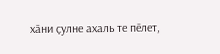хӑни ҫулне ахаль те пӗлет,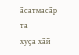ӑсатмасӑр та
хуҫа хӑй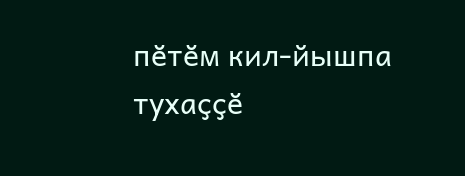пӗтӗм кил-йышпа тухаҫҫӗ